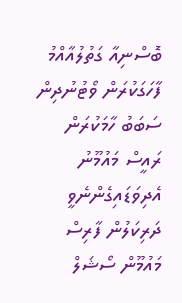ބޮސްނިއާ ގަތުލުއާއްމު ފާހަގަކުރަން ވޯޓުނުދިން ސަބަބު ހާމަކުރަން ރައީސް މައުމޫނު އެދިވަޑައިގެންނެވީ ދަރިކަލުން ފާރިސް މައުމޫން ސޯޝަލް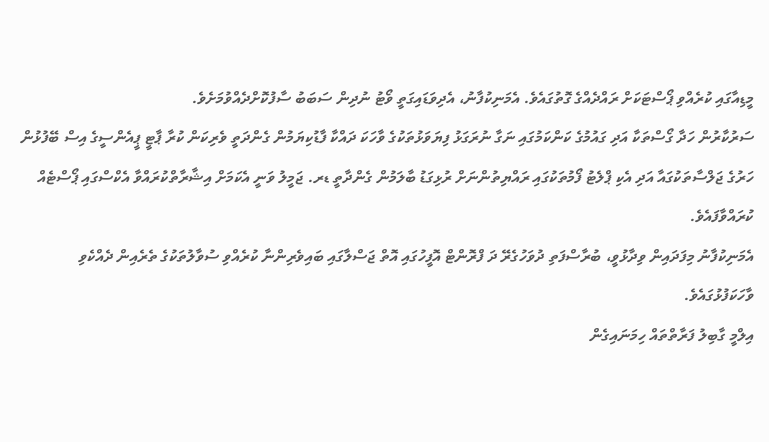މީޑިއާގައި ކުރެއްވި ޕޯސްޓަކަށް ރައްދެއްގެ ގޮތުގައެވެ. އެމަނިކުފާނު، އެދިވަޑައިގަތީ ވޯޓު ނުދިން ސަބަބު ސާފުކޮށްދެއްވުމަށެވެ.
ސަރުކާރުން ހަދާ ގޯސްތަކާ އަދި ގައުމުގެ ކަންކަމުގައި ނަގާ ނުރަގަޅު ފިޔަވަޅުތަކުގެ ވާހަކަ ދައްކާ ފާޑުކިޔަމުން ގެންދަތީ ވެރިކަން ކުރާ ޕާޓީ ޕީއެންސީގެ އިސް ބޭފުޅުން ހަރުގެ ޖަލްސާތަކުގައާ އަދި އެކި ޕްލެޓު ފޯމުތަކުގައި ރައްޔިތުންނަށް ރުޅިގަޑު ބާލަމުން ގެންދާތީ ޑރ. ޖަމީލު ވަނީ އެކަމަށް އިޝާރާތްކުރައްވާ އެކްސްގައި ޕޯސްޓެއް ކުރައްވާފައެވެ.
އެމަނިކުފާނު މިފަދައިން ވިދާޅުވީ، ބުރާސްފަތި ދުވަހުގެރޭ ދަ ފްރޮންޓް އޮފީހުގައި އޮތް ޖަސްލާގައި ބައިވެރިންނާ ކުރެއްވި ސުވާލުތަކުގެ ތެރެއިން ދެއްކެވި ވާހަކަފުޅުގައެވެ.
އިލްމީ ގާބިލު ފަރާތްތައް ހިމަނައިގެން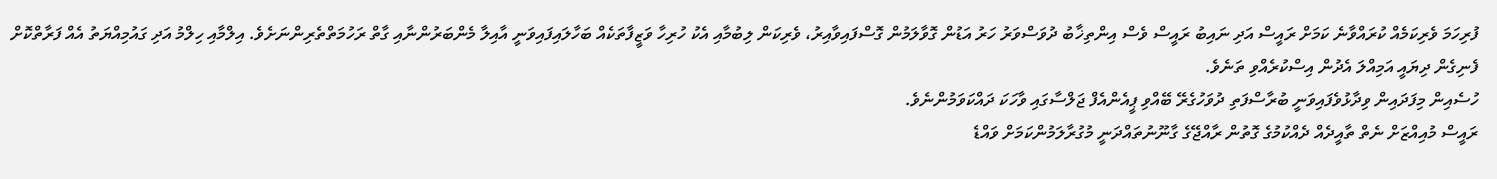ފުރިހަމަ ވެރިކަމެއް ކުރައްވާނެ ކަމަށް ރައީސް އަދި ނައިބު ރައީސް ވެސް އިންތިޚާބު ދުވަސްވަރު ހަރު އަޑުން ގޮވާލަމުން ގޮސްފައިވާއިރު، ވެރިކަން ލިބުމާއި އެކު ހުރިހާ ވަޒީފާތަކެއް ބަހާލައިފައިވަނީ އާއިލާ މެންބަރުންނާއި ގާތް ރަހުމަތްތެރިންނަށެވެ. އިލްމާއި ހިލްމު އަދި ގައުމިއްޔަތު އެއް ފަރާތްކޮށް ފެނިގެން ދިޔައީ އަމިއްލަ އެދުން އިސްކުރެއްވި ތަނެވެ.
ހުސެއިން މިފަދައިން ވިދާޅުވެފައިވަނީ ބުރާސްފަތި ދުވަހުގެރޭ ބޭއްވި ޕީއެންއެފް ޖަލްސާގައި ވާހަކަ ދައްކަވަމުންނެވެ.
ރައީސް މުއިއްޒަށް ނެތް ތާއީދެއް ދެއްކުމުގެ ގޮތުން ރާއްޖޭގެ ގާނޫނުތައްދަނީ މުގުރާލަމުންކަމަށް ވައްޑެ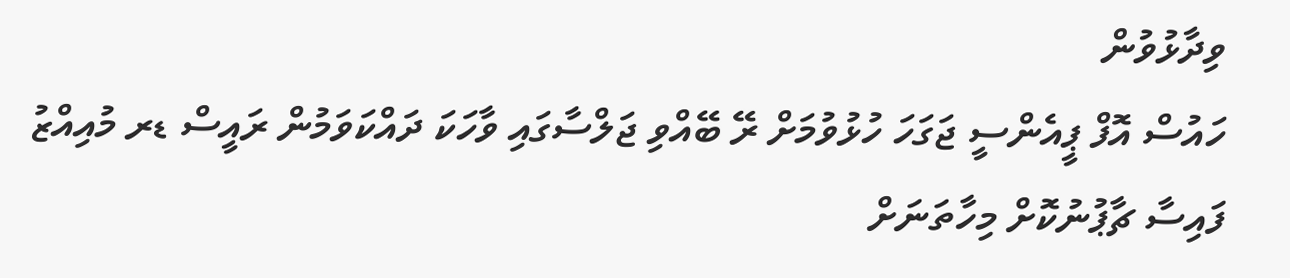ވިދާޅުވުން
ހައުސް އޮފް ޕީއެންސީ ޖަގަހަ ހުޅުވުމަށް ރޭ ބޭއްވި ޖަލްސާގައި ވާހަކަ ދައްކަވަމުން ރައީސް ޑރ މުއިއްޒު ފައިސާ ޗާޕުނުކޮށް މިހާތަނަށް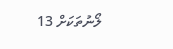ލޯނުތަކަށް 13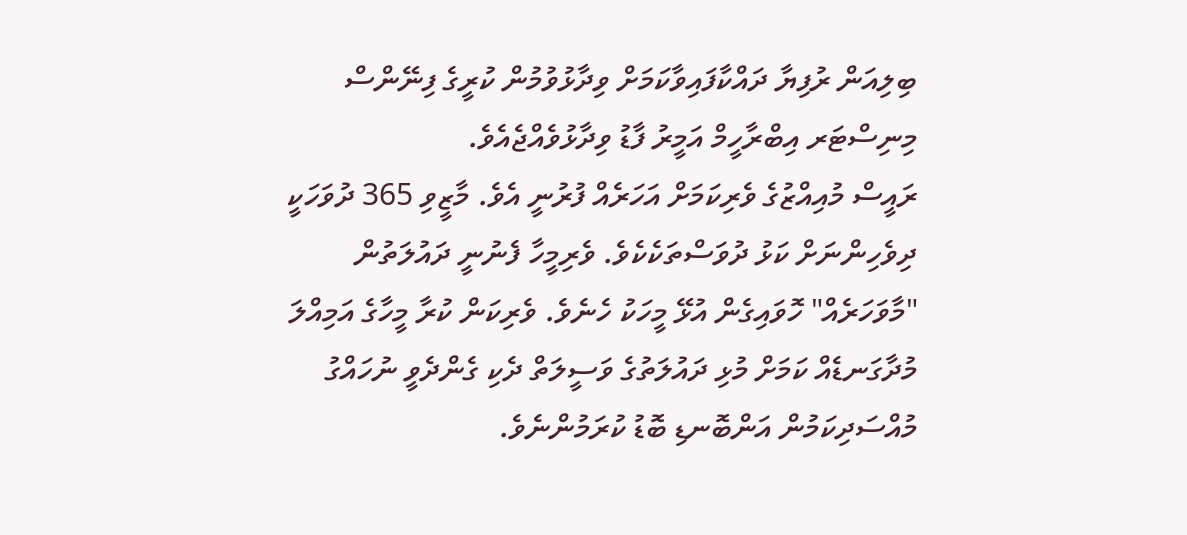ބިލިއަން ރުފިޔާ ދައްކާފައިވާކަމަށް ވިދާޅުވުމުން ކުރީގެ ފިނޭންސް މިނިސްޓަރ އިބްރާހީމް އަމީރު ފާޑު ވިދާޅުވެއްޖެއެވެ.
ރައީސް މުއިއްޒުގެ ވެރިކަމަށް އަހަރެއް ފުރުނީ އެވެ. މާޒީވި 365 ދުވަހަކީ ދިވެހިންނަށް ކަޅު ދުވަސްތަކެކެވެ. ވެރިމީހާ ފެނުނީ ދައުލަތުން "މާވަހަރެއް" ހޮވައިގެން އުޅޭ މީހަކު ހެނެވެ. ވެރިކަން ކުރާ މީހާގެ އަމިއްލަ މުދާގަނޑެއް ކަމަށް މުޅި ދައުލަތުގެ ވަސީލަތް ދެކި ގެންދެވީ ނުހައްގު މުއްސަދިކަމުން އަންބޮނޑި ބޮޑު ކުރަމުންނެވެ.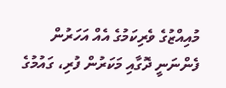މުއިއްޒުގެ ވެރިކަމުގެ އެއް އަހަރުން ފެންނަނީ ދޮގާއި މަކަރުން ފުރި، ގައުމުގެ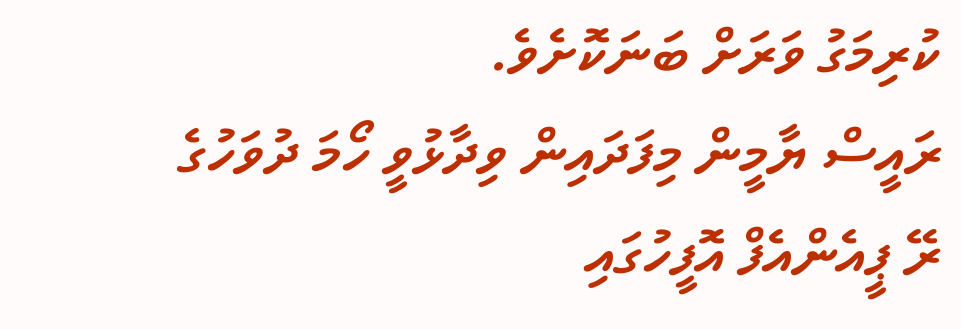ކުރިމަގު ވަރަށް ބަނަކޮށެވެ.
ރައީސް ޔާމީން މިފަދައިން ވިދާޅުވީ ހޯމަ ދުވަހުގެ ރޭ ޕީއެންއެފް އޮފީހުގައި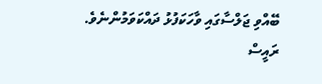ބޭއްވި ޖަލްސާގައި ވާހަކަފުޅު ދައްކަވަމުންނެވެ.
ރައީސް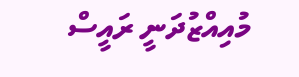މުއިއްޒުދަނީ ރައީސް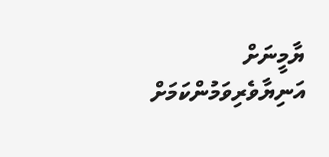ޔާމީނަށް އަނިޔާވެރިވަމުންކަމަށް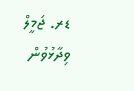ޑރ. ޖަމީލް ވިދާޅުވުން